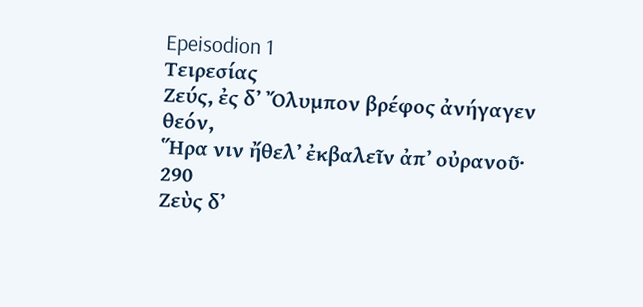Epeisodion 1
Τειρεσίας
Ζεύς, ἐς δʼ Ὄλυμπον βρέφος ἀνήγαγεν θεόν,
Ἥρα νιν ἤθελʼ ἐκβαλεῖν ἀπʼ οὐρανοῦ·
290
Ζεὺς δʼ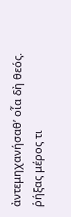ἀντεμηχανήσαθʼ οἷα δὴ θεός.
ῥήξας μέρος τι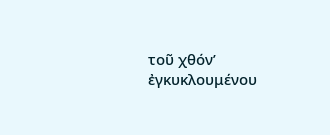τοῦ χθόνʼ ἐγκυκλουμένου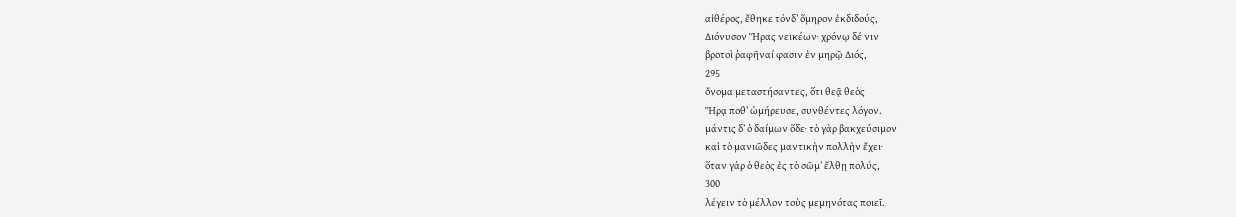αἰθέρος, ἔθηκε τόνδʼ ὅμηρον ἐκδιδούς,
Διόνυσον Ἥρας νεικέων· χρόνῳ δέ νιν
βροτοὶ ῥαφῆναί φασιν ἐν μηρῷ Διός,
295
ὄνομα μεταστήσαντες, ὅτι θεᾷ θεὸς
Ἥρᾳ ποθʼ ὡμήρευσε, συνθέντες λόγον.
μάντις δʼ ὁ δαίμων ὅδε· τὸ γὰρ βακχεύσιμον
καὶ τὸ μανιῶδες μαντικὴν πολλὴν ἔχει·
ὅταν γὰρ ὁ θεὸς ἐς τὸ σῶμʼ ἔλθῃ πολύς,
300
λέγειν τὸ μέλλον τοὺς μεμηνότας ποιεῖ.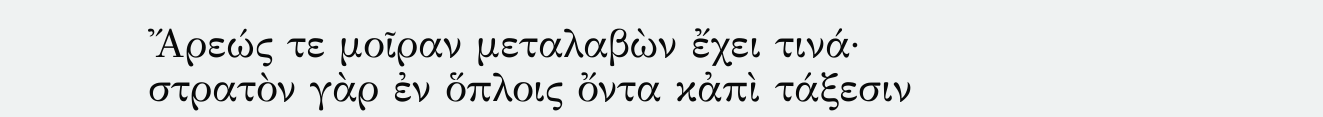Ἄρεώς τε μοῖραν μεταλαβὼν ἔχει τινά·
στρατὸν γὰρ ἐν ὅπλοις ὄντα κἀπὶ τάξεσιν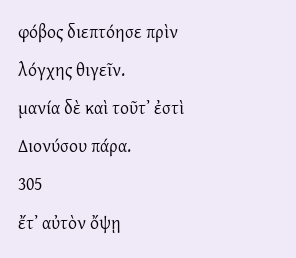φόβος διεπτόησε πρὶν λόγχης θιγεῖν.
μανία δὲ καὶ τοῦτʼ ἐστὶ Διονύσου πάρα.
305
ἔτʼ αὐτὸν ὄψῃ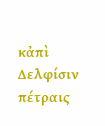κἀπὶ Δελφίσιν πέτραις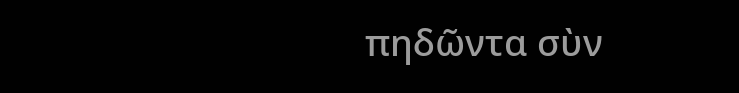πηδῶντα σὺν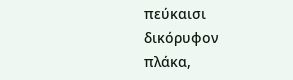πεύκαισι δικόρυφον πλάκα,